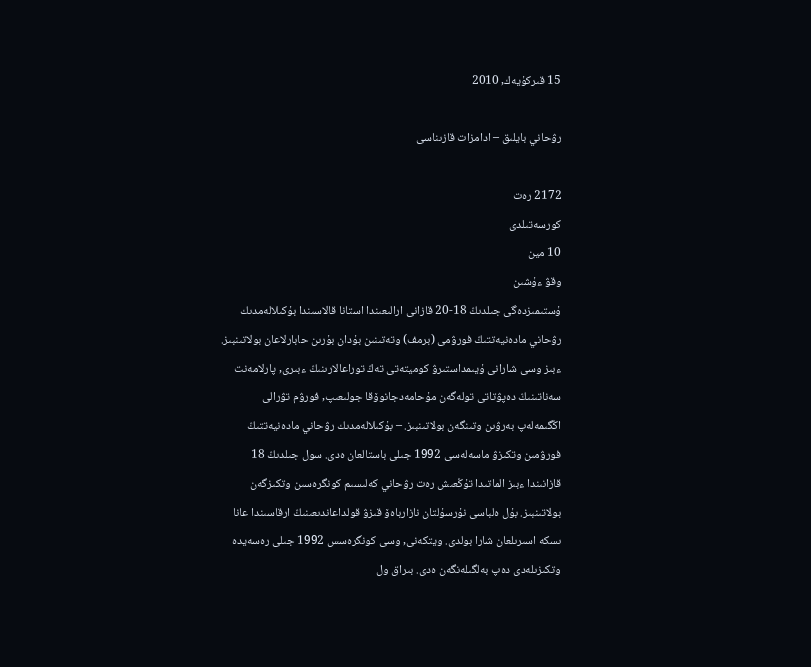15 قىركۇيەك, 2010

رۋحاني بايلىق – ادامزات قازىناسى

2172 رەت
كورسەتىلدى
10 مين
وقۋ ءۇشىن
ۇستىمىزدەگى جىلدىڭ 18-20 قازانى ارالىعىندا استانا قالاسىندا بۇكىلالەمدىك رۋحاني مادەنيەتتىڭ فورۋمى (برمف) وتەتىنىن بۇدان بۇرىن حابارلاعان بولاتىنبىز. ءبىز وسى شارانى ۇيىمداستىرۋ كوميتەتى تەڭ توراعالارىنىڭ ءبىرى, پارلامەنت سەناتىنىڭ دەپۋتاتى تولەگەن مۇحامەدجانوۆقا جولىعىپ, فورۋم تۋرالى اڭگىمەلەپ بەرۋىن وتىنگەن بولاتىنبىز. – بۇكىلالەمدىك رۋحاني مادەنيەتتىڭ فورۋمىن وتكىزۋ ماسەلەسى 1992 جىلى باستالعان ەدى. سول جىلدىڭ 18 قازانىندا ءبىز الماتىدا تۇڭعىش رەت رۋحاني كەلىسىم كونگرەسىن وتكىزگەن بولاتىنبىز. بۇل ەلباسى نۇرسۇلتان نازارباەۆ قىزۋ قولداعاندىعىنىڭ ارقاسىندا عانا ىسكە اسىرىلعان شارا بولدى. ويتكەنى, وسى كونگرەسس 1992 جىلى رەسەيدە وتكىزىلەدى دەپ بەلگىلەنگەن ەدى. بىراق ول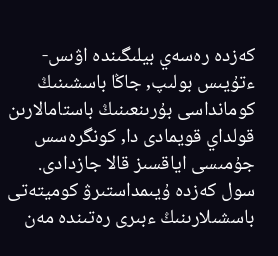كەزدە رەسەي بيلىگىندە اۋىس-ءتۇيىس بولىپ, جاڭا باسشىنىڭ كومانداسى بۇرىنعىنىڭ باستامالارىن قولداي قويمادى دا, كونگرەسس جۇمىسى اياقسىز قالا جازدادى. سول كەزدە ۇيىمداستىرۋ كوميتەتى باسشىلارىنىڭ ءبىرى رەتىندە مەن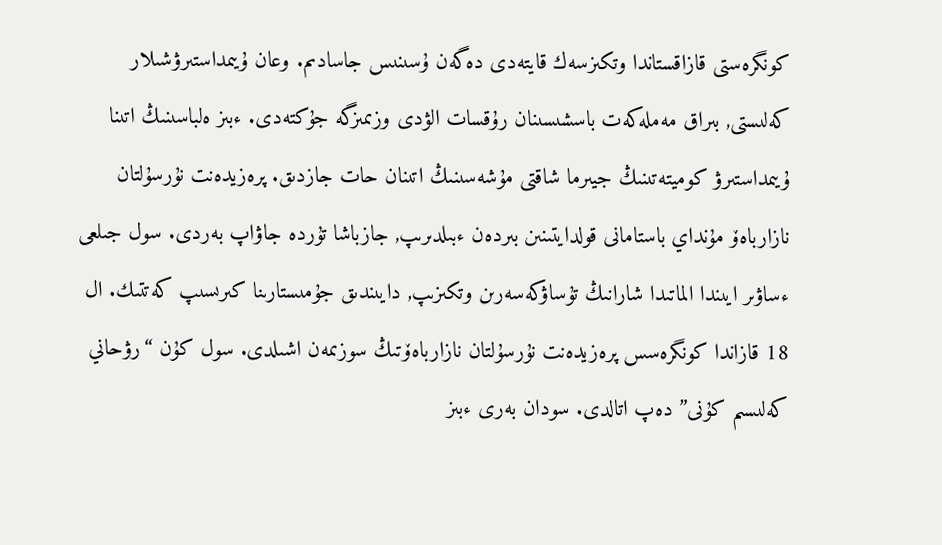كونگرەستى قازاقستاندا وتكىزسەك قايتەدى دەگەن ۇسىنىس جاسادىم. وعان ۇيىمداستىرۋشىلار كەلىستى, بىراق مەملەكەت باسشىسىنان رۇقسات الۋدى وزىمىزگە جۇكتەدى. ءبىز ەلباسىنىڭ اتىنا ۇيىمداستىرۋ كوميتەتىنىڭ جيىرما شاقتى مۇشەسىنىڭ اتىنان حات جازدىق. پرەزيدەنت نۇرسۇلتان نازارباەۆ مۇنداي باستامانى قولدايتىنىن بىردەن ءبىلدىرىپ, جازباشا تۇردە جاۋاپ بەردى. سول جىلعى ءساۋىر ايىندا الماتىدا شارانىڭ تۇساۋكەسەرىن وتكىزىپ, دايىندىق جۇمىستارىنا كىرىسىپ كەتتىك. ال 18 قازاندا كونگرەسس پرەزيدەنت نۇرسۇلتان نازارباەۆتىڭ سوزىمەن اشىلدى. سول كۇن “رۋحاني كەلىسىم كۇنى” دەپ اتالدى. سودان بەرى ءبىز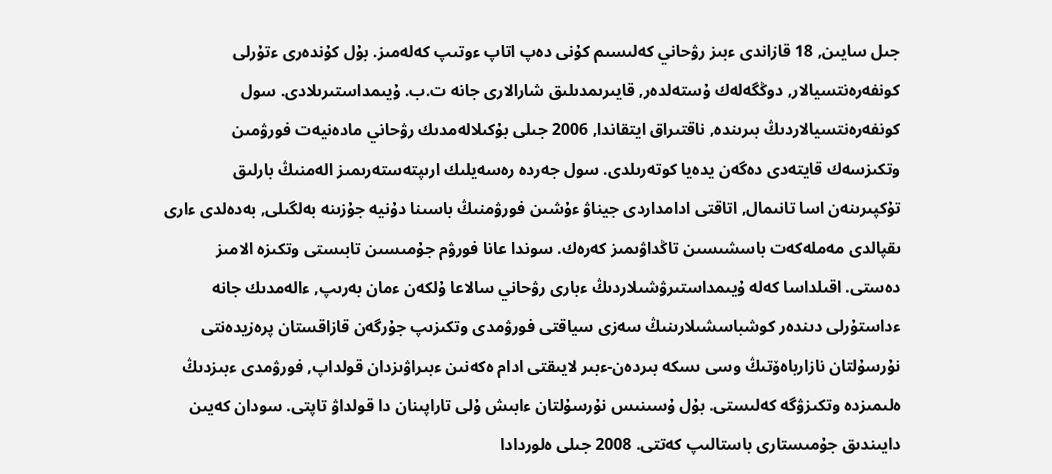جىل سايىن, 18 قازاندى ءبىز رۋحاني كەلىسىم كۇنى دەپ اتاپ ءوتىپ كەلەمىز. بۇل كۇندەرى ءتۇرلى كونفەرەنتسيالار, دوڭگەلەك ۇستەلدەر, قايىرىمدىلىق شارالارى جانە ت.ب. ۇيىمداستىرىلادى. سول كونفەرەنتسيالاردىڭ بىرىندە, ناقتىراق ايتقاندا, 2006 جىلى بۇكىلالەمدىك رۋحاني مادەنيەت فورۋمىن وتكىزسەك قايتەدى دەگەن يدەيا كوتەرىلدى. سول جەردە رەسەيلىك ارىپتەستەرىمىز الەمنىڭ بارلىق تۇكپىرىنەن اسا تانىمال, اتاقتى ادامداردى جيناۋ ءۇشىن فورۋمنىڭ باسىنا دۇنيە جۇزىنە بەلگىلى, بەدەلدى ءارى ىقپالدى مەملەكەت باسشىسىن تاڭداۋىمىز كەرەك. سوندا عانا فورۋم جۇمىسىن تابىستى وتكىزە الامىز دەستى. اقىلداسا كەلە ۇيىمداستىرۋشىلاردىڭ ءبارى رۋحاني سالاعا ۇلكەن ءمان بەرىپ, ءالەمدىك جانە ءداستۇرلى دىندەر كوشباسشىلارىنىڭ سەزى سياقتى فورۋمدى وتكىزىپ جۇرگەن قازاقستان پرەزيدەنتى نۇرسۇلتان نازارباەۆتىڭ وسى ىسكە بىردەن-ءبىر لايىقتى ادام ەكەنىن ءبىراۋىزدان قولداپ, فورۋمدى ءبىزدىڭ ەلىمىزدە وتكىزۋگە كەلىستى. بۇل ۇسىنىس نۇرسۇلتان ءابىش ۇلى تاراپىنان دا قولداۋ تاپتى. سودان كەيىن دايىندىق جۇمىستارى باستالىپ كەتتى. 2008 جىلى ەلوردادا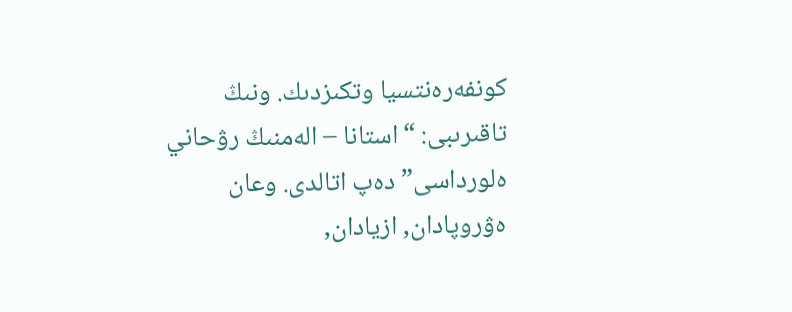كونفەرەنتسيا وتكىزدىك. ونىڭ تاقىرىبى: “استانا – الەمنىڭ رۋحاني ەلورداسى” دەپ اتالدى. وعان ەۋروپادان, ازيادان,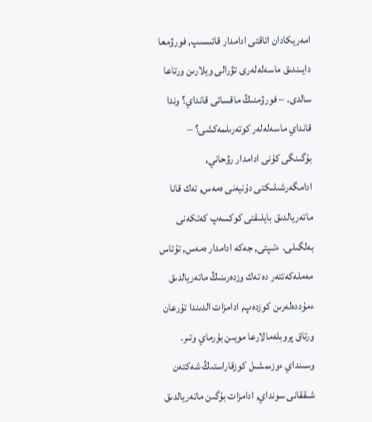امەريكادان اتاقتى ادامدار قاتىسىپ, فورۋمعا دايىندىق ماسەلەلەرى تۋرالى ويلارىن ورتاعا سالدى. – فورۋمنىڭ ماقساتى قانداي؟ وندا قانداي ماسەلەلەر كوتەرىلمەكشى؟ – بۇگىنگى كۇنى ادامدار رۋحاني, ادامگەرشىلىكتى دۇنيەنى ەمەس, تەك قانا ماتەريالدىق بايلىقتى كوكسەپ كەتكەنى بەلگىلى. ءتىپتى, جەكە ادامدار ەمەس, تۇتاس مەملەكەتتەر دە تەك وزدەرىنىڭ ماتەريالدىق ءمۇددەلەرىن كوزدەپ, ادامزات الدىندا تۇرعان ورتاق پروبلەمالارعا مويىن بۇرماي وتىر. وسىنداي ءوزىمشىل كوزقاراستىڭ شەكتەن شىققانى سونداي, ادامزات بۇگىن ماتەريالدىق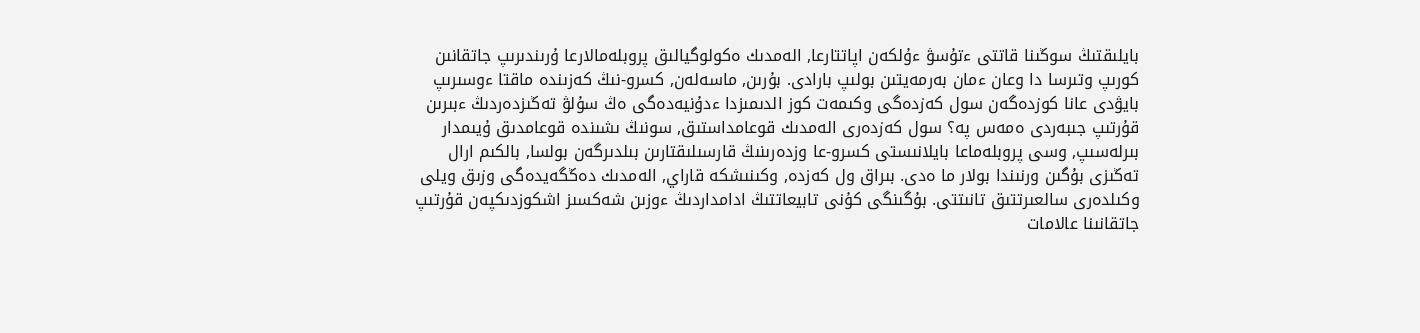بايلىقتىڭ سوڭىنا قاتتى ءتۇسۋ ءۇلكەن اپاتتارعا, الەمدىك ەكولوگيالىق پروبلەمالارعا ۇرىندىرىپ جاتقانىن كورىپ وتىرسا دا وعان ءمان بەرمەيتىن بولىپ بارادى. بۇرىن, ماسەلەن, كسرو-نىڭ كەزىندە ماقتا ءوسىرىپ بايۋدى عانا كوزدەگەن سول كەزدەگى وكىمەت كوز الدىمىزدا ءدۇنيەدەگى ەڭ سۇلۋ تەڭىزدەردىڭ ءبىرىن قۇرتىپ جىبەردى ەمەس پە؟ سول كەزدەرى الەمدىك قوعامداستىق, سونىڭ ىشىندە قوعامدىق ۇيىمدار بىرلەسىپ, وسى پروبلەماعا بايلانىستى كسرو-عا وزدەرىنىڭ قارسىلىقتارىن بىلدىرگەن بولسا, بالكىم ارال تەڭىزى بۇگىن ورنىندا بولار ما ەدى. بىراق ول كەزدە, وكىنىشكە قاراي, الەمدىك دەڭگەيدەگى وزىق ويلى وكىلدەرى سالعىرتتىق تانىتتى. بۇگىنگى كۇنى تابيعاتتىڭ ادامداردىڭ ءوزىن شەكسىز اشكوزدىكپەن قۇرتىپ جاتقانىنا عالامات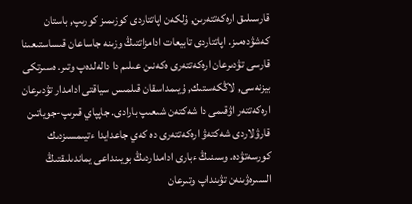قارسىلىق ارەكەتتەرىن, ۇلكەن اپاتتاردى كوزىمىز كورىپ, باستان كەشۋدەمىز. اپاتتاردى تابيعات ادامزاتتىڭ وزىنە جاساعان قىساستىعىنا قارسى تۋدىرعان ارەكەتتەرى ەكەنىن عىلىم دا دالەلدەپ وتىر. ەسىرتكى بيزنەسى, لاڭكەستىك, ۇيىمداسقان قىلمىس سياقتى ادامدار تۋدىرعان ارەكەتتەر اۋقىمى دا شەكتەن شىعىپ بارادى. جاپپاي قىرىپ-جوياتىن قارۋلاردى شەكتەۋ ارەكەتتەرى دە كەي جاعدايدا ءتيىمسىزدىك كورسەتۋدە. وسىنىڭ ءبارى ادامداردىڭ بويىنداعى يماندىلىقتىڭ السىرەۋىنەن تۋىنداپ وتىرعان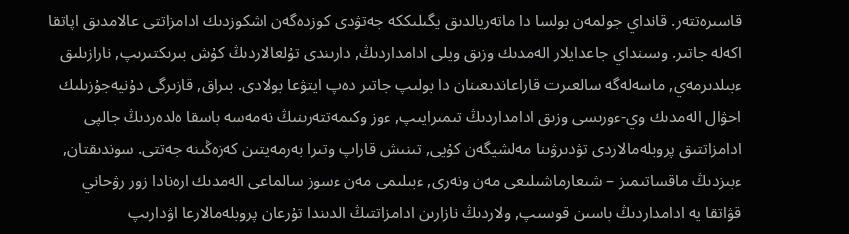قاسىرەتتەر. قانداي جولمەن بولسا دا ماتەريالدىق يگىلىككە جەتۋدى كوزدەگەن اشكوزدىك ادامزاتتى عالامدىق اپاتقا اكەلە جاتىر. وسىنداي جاعدايلار الەمدىك وزىق ويلى ادامداردىڭ, دارىندى تۇلعالاردىڭ كۇش بىرىكتىرىپ, نارازىلىق ءبىلدىرمەي, ماسەلەگە سالعىرت قاراعاندىعىنان دا بولىپ جاتىر دەپ ايتۋعا بولادى. بىراق, قازىرگى دۇنيەجۇزىلىك احۋال الەمدىك وي-ءورىسى وزىق ادامداردىڭ تىمىرايىپ, ءوز وكىمەتتەرىنىڭ نەمەسە باسقا ەلدەردىڭ جالپى ادامزاتتىق پروبلەمالاردى تۋدىرۋىنا مەلشيگەن كۇيى, تىنىش قاراپ وتىرا بەرمەيتىن كەزەڭىنە جەتتى. سوندىقتان, ءبىزدىڭ ماقساتىمىز – شىعارماشىلىعى مەن ونەرى, ءبىلىمى مەن ءسوز سالماعى الەمدىك ارەنادا زور رۋحاني قۋاتقا يە ادامداردىڭ باسىن قوسىپ, ولاردىڭ نازارىن ادامزاتتىڭ الدىندا تۇرعان پروبلەمالارعا اۋدارىپ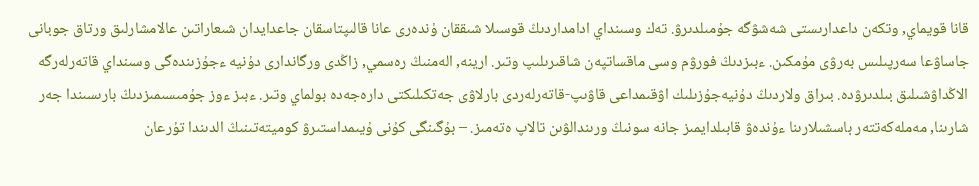قانا قويماي, وتكەن داعدارىستى شەشۋگە جۇمىلدىرۋ. تەك وسىنداي ادامداردىڭ قوسىلا شىققان ۇندەرى عانا قالىپتاسقان جاعدايدان شىعاراتىن عالامشارلىق ورتاق جوبانى جاساۋعا سەرپىلىس بەرۋى مۇمكىن. ءبىزدىڭ فورۋم وسى ماقساتپەن شاقىرىلىپ وتىر. ارينە, الەمنىڭ رەسمي, زاڭدى ورگاندارى دۇنيە ءجۇزىندەگى وسىنداي قاتەرلەرگە الاڭداۋشىلىق بىلدىرۋدە. بىراق ولاردىڭ دۇنيەجۇزىلىك اۋقىمداعى قاۋىپ-قاتەرلەردى بارلاۋى جەتكىلىكتى دارەجەدە بولماي وتىر. ءبىز ءوز جۇمىسىمىزدىڭ بارىسىندا جەر شارىنا, مەملەكەتتەر باسشىلارىنا ءۇندەۋ قابىلدايمىز جانە سونىڭ ورىندالۋىن تالاپ ەتەمىز. – بۇگىنگى كۇنى ۇيىمداستىرۋ كوميتەتىنىڭ الدىندا تۇرعان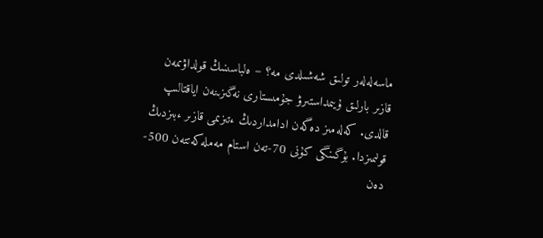ماسەلەلەر تولىق شەشىلدى مە؟ – ەلباسىنىڭ قولداۋىمەن قازىر بارلىق ۇيىمداستىرۋ جۇمىستارى نەگىزىنەن اياقتالىپ قالدى. كەلەمىز دەگەن ادامداردىڭ ءتىزىمى قازىر ءبىزدىڭ قولىمىزدا. بۇگىنگى كۇنى 70-تەن استام مەملەكەتتەن 500-دەن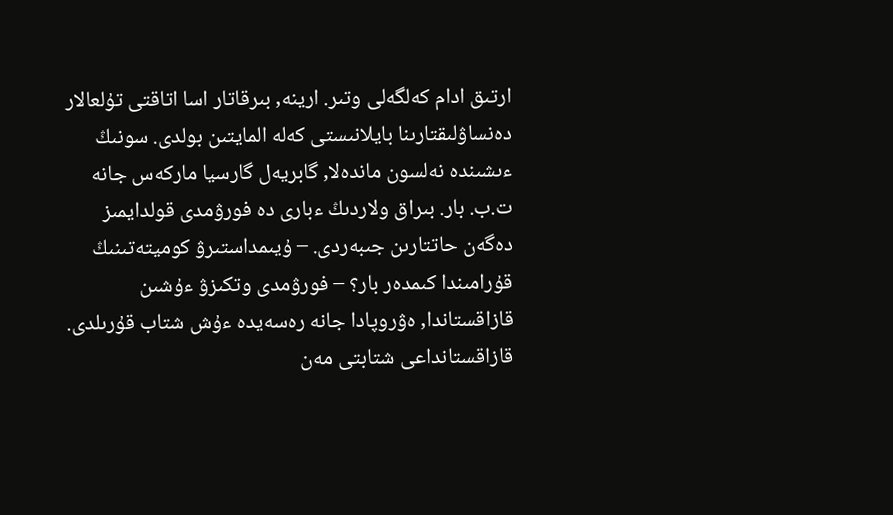ارتىق ادام كەلگەلى وتىر. ارينە, بىرقاتار اسا اتاقتى تۇلعالار دەنساۋلىقتارىنا بايلانىستى كەلە المايتىن بولدى. سونىڭ ءىشىندە نەلسون ماندەلا, گابريەل گارسيا ماركەس جانە ت.ب. بار. بىراق ولاردىڭ ءبارى دە فورۋمدى قولدايمىز دەگەن حاتتارىن جىبەردى. – ۇيىمداستىرۋ كوميتەتىنىڭ قۇرامىندا كىمدەر بار؟ – فورۋمدى وتكىزۋ ءۇشىن قازاقستاندا, ەۋروپادا جانە رەسەيدە ءۇش شتاب قۇرىلدى. قازاقستانداعى شتابتى مەن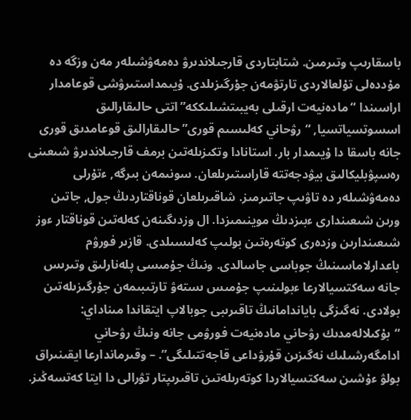باسقارىپ وتىرمىن. شتابتاردى قارجىلاندىرۋ دەمەۋشىلەر مەن وزگە دە مۇددەلى تۇلعالاردى تارتۋمەن جۇرگىزىلدى. ۇيىمداستىرۋشى قوعامدار اراسىندا “مادەنيەت ارقىلى بەيبىتشىلىككە” اتتى حالىقارالىق اسسوتسياتسيا, “رۋحاني كەلىسىم قورى” حالىقارالىق قوعامدىق قورى جانە باسقا دا ۇيىمدار بار. استانادا وتكىزىلەتىن برمف قارجىلاندىرۋ شىعىنى رەسپۋبليكالىق بيۋدجەتتە قاراستىرىلعان. سونىمەن بىرگە, ءتۇرلى دەمەۋشىلەر دە تاۋىپ جاتىرمىز. شاقىرىلعان قوناقتاردىڭ جول, جاتىن ورىن شىعىندارى ءبىزدىڭ موينىمىزدا. ال وزدىگىنەن كەلەتىن قوناقتار ءوز شىعىندارىن وزدەرى كوتەرەتىن بولىپ كەلىسىلدى. قازىر فورۋم باعدارلاماسىنىڭ جوباسى جاسالدى. ونىڭ جۇمىسى پلەنارلىق وتىرىس جانە سەكتسيالارعا ءبولىنىپ جۇمىس ىستەۋ تارتىبىمەن جۇرگىزىلەتىن بولادى. نەگىزگى باياندامانىڭ تاقىرىبى جوبالاپ ايتقاندا مىناداي: “بۇكىلالەمدىك رۋحاني مادەنيەت فورۋمى جانە ونىڭ رۋحاني ادامگەرشىلىك نەگىزىن قۇرۋداعى قاجەتتىلىگى”. – وقىرماندارعا ايقىنىراق بولۋ ءۇشىن سەكتسيالاردا كوتەرىلەتىن تاقىرىپتار تۋرالى دا ايتا كەتسەڭىز.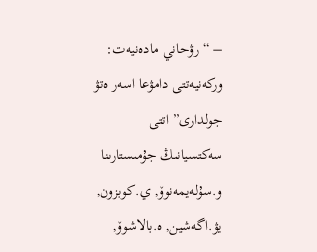– “رۋحاني مادەنيەت: وركەنيەتتى دامۋعا اسەر ەتۋ جولدارى” اتتى سەكتسيانىڭ جۇمىستارىنا و.سۇلەيمەنوۆ, ي.كوبزون, يۋ.اگەشين, ە.بالاشوۆ,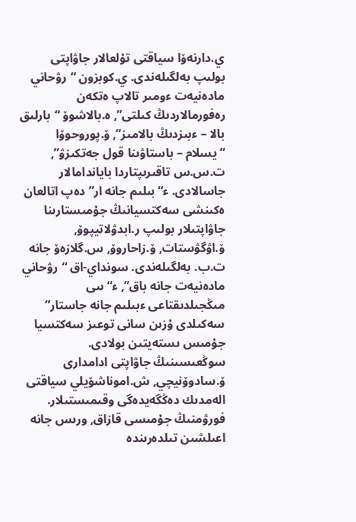ي.دارنەۆا سياقتى تۇلعالار جاۋاپتى بولىپ بەلگىلەندى. ي.كوبزون “رۋحاني مادەنيەت ءومىر تالاپ ەتكەن رەفورمالاردىڭ كىلتى”, ە.بالاشوۆ “بارلىق بالا – ءبىزدىڭ بالامىز”, ۆ.پوروحوۆا “يسلام – باستاۋىنا قول جەتكىزۋ”, ت.س.س تاقىرىپتاردا باياندامالار جاسالادى. ء“بىلىم جانە ار” دەپ اتالعان ەكىنشى سەكتسيانىڭ جۇمىستارىنا جاۋاپتىلار بولىپ ر.ابدۋلاتيپوۆ, ۆ.اۋگۋستات, ۆ.زاحاروۆ, س.گلازەۆ جانە ت.ب. بەلگىلەندى. سونداي-اق “رۋحاني مادەنيەت جانە باق”, ء“ىىى مىڭجىلدىقتاعى ءبىلىم جانە جاستار” سەكىلدى ۇزىن سانى توعىز سەكتسيا جۇمىس ىستەيتىن بولادى. سوڭعىسىنىڭ جاۋاپتى ادامدارى ۆ.سادوۆنيچي, ش.اموناشۆيلي سياقتى الەمدىك دەڭگەيدەگى وقىمىستىلار. فورۋمنىڭ جۇمىسى قازاق, ورىس جانە اعىلشىن تىلدەرىندە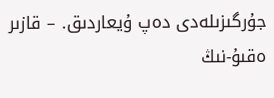جۇرگىزىلەدى دەپ ۇيعاردىق. – قازىر ەقىۇ-نىڭ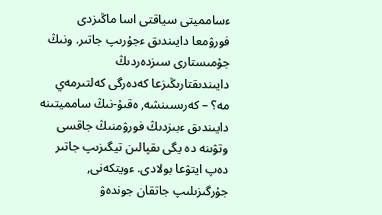ءسامميتى سياقتى اسا ماڭىزدى فورۋمعا دايىندىق ءجۇرىپ جاتىر. ونىڭ جۇمىستارى سىزدەردىڭ دايىندىقتارىڭىزعا كەدەرگى كەلتىرمەي مە؟ – كەرىسىنشە, ەقىۇ-نىڭ سامميتىنە دايىندىق ءبىزدىڭ فورۋمنىڭ جاقسى وتۋىنە دە يگى ىقپالىن تيگىزىپ جاتىر دەپ ايتۋعا بولادى. ءويتكەنى, جۇرگىزىلىپ جاتقان جوندەۋ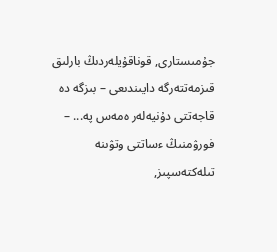جۇمىستارى, قوناقۇيلەردىڭ بارلىق قىزمەتتەرگە دايىندىعى – بىزگە دە قاجەتتى دۇنيەلەر ەمەس پە... – فورۋمنىڭ ءساتتى وتۋىنە تىلەكتەسپىز,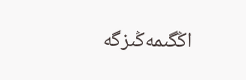اڭگىمەڭىزگە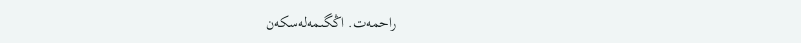راحمەت. اڭگىمەلەسكەن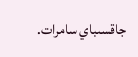جاقسىباي سامرات.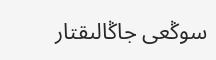سوڭعى جاڭالىقتار